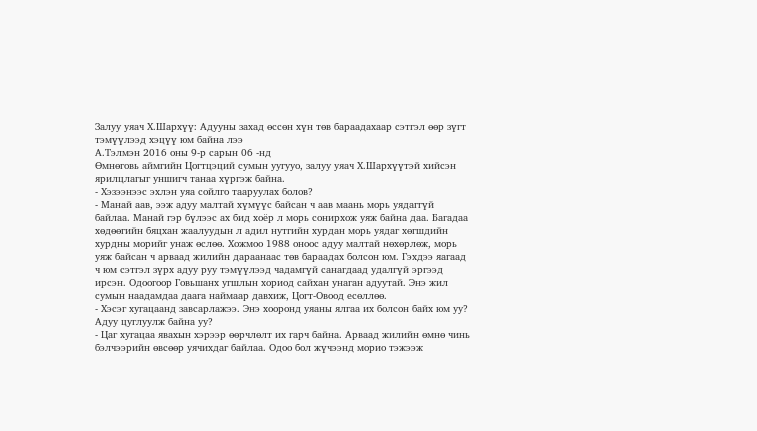Залуу уяач Х.Шархүү: Адууны захад өссөн хүн төв бараадахаар сэтгэл өөр зүгт тэмүүлээд хэцүү юм байна лээ
А.Тэлмэн 2016 оны 9-р сарын 06 -нд
Өмнөговь аймгийн Цогтцэций сумын уугууо, залуу уяач Х.Шархүүтэй хийсэн ярилцлагыг уншигч танаа хүргэж байна.
- Хэзээнээс эхлэн уяа сойлго тааруулах болов?
- Манай аав, ээж адуу малтай хүмүүс байсан ч аав маань морь уядаггүй байлаа. Манай гэр бүлээс ах бид хоёр л морь сонирхож уяж байна даа. Багадаа хөдөөгийн бяцхан жаалуудын л адил нутгийн хурдан морь уядаг хөгшдийн хурдны морийг унаж өслөө. Хожмоо 1988 оноос адуу малтай нөхөрлөж, морь уяж байсан ч арваад жилийн дараанаас төв бараадах болсон юм. Гэхдээ яагаад ч юм сэтгэл зүрх адуу руу тэмүүлээд чадамгүй санагдаад удалгүй эргээд ирсэн. Одоогоор Говьшанх угшлын хориод сайхан унаган адуутай. Энэ жил сумын наадамдаа даага наймаар давхиж, Цогт-Овоод есөллөө.
- Хэсэг хугацаанд завсарлажээ. Энэ хооронд уяаны ялгаа их болсон байх юм уу? Адуу цуглуулж байна уу?
- Цаг хугацаа явахын хэрээр өөрчлөлт их гарч байна. Арваад жилийн өмнө чинь бэлчээрийн өвсөөр уячихдаг байлаа. Одоо бол жүчээнд морио тэжээж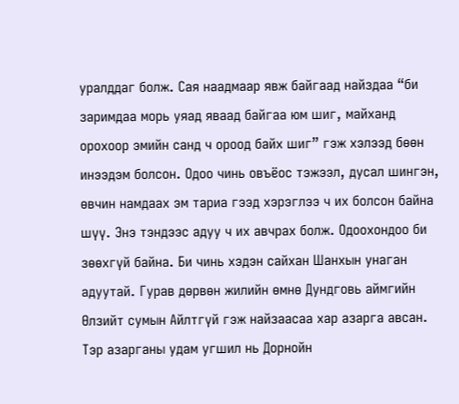уралддаг болж. Сая наадмаар явж байгаад найздаа “би заримдаа морь уяад яваад байгаа юм шиг, майханд орохоор эмийн санд ч ороод байх шиг” гэж хэлээд бөөн инээдэм болсон. Одоо чинь овъёос тэжээл, дусал шингэн, өвчин намдаах эм тариа гээд хэрэглээ ч их болсон байна шүү. Энэ тэндээс адуу ч их авчрах болж. Одоохондоо би зөөхгүй байна. Би чинь хэдэн сайхан Шанхын унаган адуутай. Гурав дөрвөн жилийн өмнө Дундговь аймгийн Өлзийт сумын Айлтгүй гэж найзаасаа хар азарга авсан. Тэр азарганы удам угшил нь Дорнойн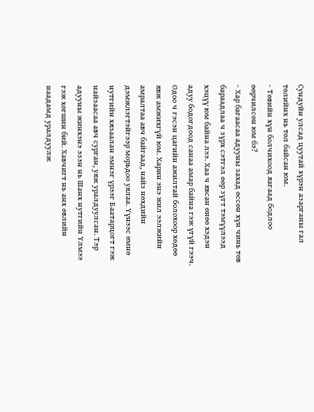Сундуйн улсад цуутай хүрэн азарганы гал төлийнх нь төл байсан юм.
- Төвийн хүн болчихоод яагаад бодлоо өөрчилсөн юм бэ?
- Хар багаасаа адууны захад өссөн хүн чинь төв бараадлаа ч зүрх сэтгэл өөр зүгт тэмүүлээд хэцүү юм байна лээ. Хаа ч явсан өнөө хэдэн адуу бодогдоод санаа амар байна гэж үгүй гээч. Одоо ч гэсэн цагийн ажилтай болохоор хөдөө явж амжихгүй юм. Харин энэ жил ээлжийн амралтаа авч байгаад, найз нөхдийн дэмжлэгтэйгээр морьдоо уялаа. Үүнээс өмнө нутгийн хязаалан эмнэг үрээг Баатарцогт гэж найзаасаа авч сурган, уяж уралдуулсан. Тэр адууны жинхэнэ эзэн нь Шанх нутгийн Үлмээ гэж хөгшин бий. Хавчигт нь анх өвлийн наадамд уралдуулж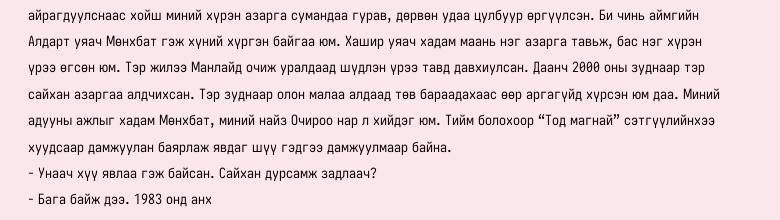айрагдуулснаас хойш миний хүрэн азарга сумандаа гурав, дөрвөн удаа цулбуур өргүүлсэн. Би чинь аймгийн Алдарт уяач Мөнхбат гэж хүний хүргэн байгаа юм. Хашир уяач хадам маань нэг азарга тавьж, бас нэг хүрэн үрээ өгсөн юм. Тэр жилээ Манлайд очиж уралдаад шүдлэн үрээ тавд давхиулсан. Даанч 2000 оны зуднаар тэр сайхан азаргаа алдчихсан. Тэр зуднаар олон малаа алдаад төв бараадахаас өөр аргагүйд хүрсэн юм даа. Миний адууны ажлыг хадам Мөнхбат, миний найз Очироо нар л хийдэг юм. Тийм болохоор “Тод магнай” сэтгүүлийнхээ хуудсаар дамжуулан баярлаж явдаг шүү гэдгээ дамжуулмаар байна.
- Унаач хүү явлаа гэж байсан. Сайхан дурсамж задлаач?
- Бага байж дээ. 1983 онд анх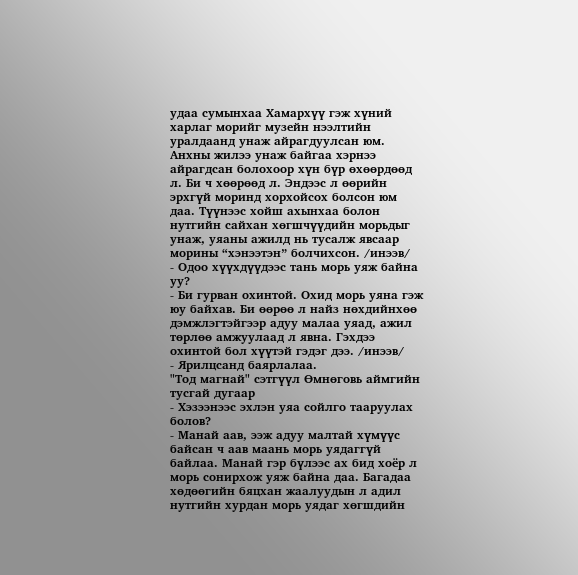удаа сумынхаа Хамархүү гэж хүний харлаг морийг музейн нээлтийн уралдаанд унаж айрагдуулсан юм. Анхны жилээ унаж байгаа хэрнээ айрагдсан болохоор хүн бүр өхөөрдөөд л. Би ч хөөрөөд л. Эндээс л өөрийн эрхгүй моринд хорхойсох болсон юм даа. Түүнээс хойш ахынхаа болон нутгийн сайхан хөгшчүүдийн морьдыг унаж, уяаны ажилд нь тусалж явсаар морины “хэнээтэн” болчихсон. /инээв/
- Одоо хүүхдүүдээс тань морь уяж байна уу?
- Би гурван охинтой. Охид морь уяна гэж юу байхав. Би өөрөө л найз нөхдийнхөө дэмжлэгтэйгээр адуу малаа уяад, ажил төрлөө амжуулаад л явна. Гэхдээ охинтой бол хүүтэй гэдэг дээ. /инээв/
- Ярилцсанд баярлалаа.
"Тод магнай" сэтгүүл Өмнөговь аймгийн тусгай дугаар
- Хэзээнээс эхлэн уяа сойлго тааруулах болов?
- Манай аав, ээж адуу малтай хүмүүс байсан ч аав маань морь уядаггүй байлаа. Манай гэр бүлээс ах бид хоёр л морь сонирхож уяж байна даа. Багадаа хөдөөгийн бяцхан жаалуудын л адил нутгийн хурдан морь уядаг хөгшдийн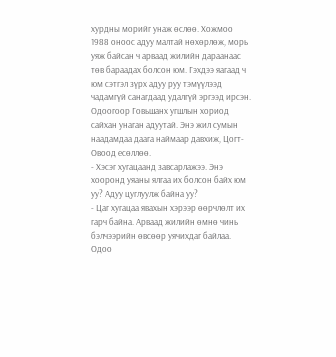хурдны морийг унаж өслөө. Хожмоо 1988 оноос адуу малтай нөхөрлөж, морь уяж байсан ч арваад жилийн дараанаас төв бараадах болсон юм. Гэхдээ яагаад ч юм сэтгэл зүрх адуу руу тэмүүлээд чадамгүй санагдаад удалгүй эргээд ирсэн. Одоогоор Говьшанх угшлын хориод сайхан унаган адуутай. Энэ жил сумын наадамдаа даага наймаар давхиж, Цогт-Овоод есөллөө.
- Хэсэг хугацаанд завсарлажээ. Энэ хооронд уяаны ялгаа их болсон байх юм уу? Адуу цуглуулж байна уу?
- Цаг хугацаа явахын хэрээр өөрчлөлт их гарч байна. Арваад жилийн өмнө чинь бэлчээрийн өвсөөр уячихдаг байлаа. Одоо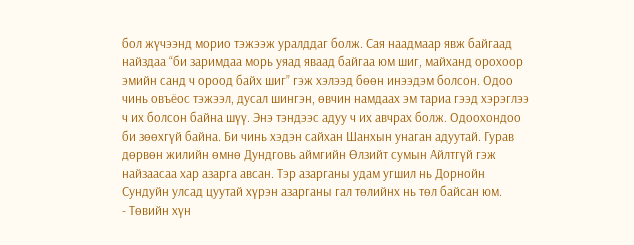бол жүчээнд морио тэжээж уралддаг болж. Сая наадмаар явж байгаад найздаа “би заримдаа морь уяад яваад байгаа юм шиг, майханд орохоор эмийн санд ч ороод байх шиг” гэж хэлээд бөөн инээдэм болсон. Одоо чинь овъёос тэжээл, дусал шингэн, өвчин намдаах эм тариа гээд хэрэглээ ч их болсон байна шүү. Энэ тэндээс адуу ч их авчрах болж. Одоохондоо би зөөхгүй байна. Би чинь хэдэн сайхан Шанхын унаган адуутай. Гурав дөрвөн жилийн өмнө Дундговь аймгийн Өлзийт сумын Айлтгүй гэж найзаасаа хар азарга авсан. Тэр азарганы удам угшил нь Дорнойн Сундуйн улсад цуутай хүрэн азарганы гал төлийнх нь төл байсан юм.
- Төвийн хүн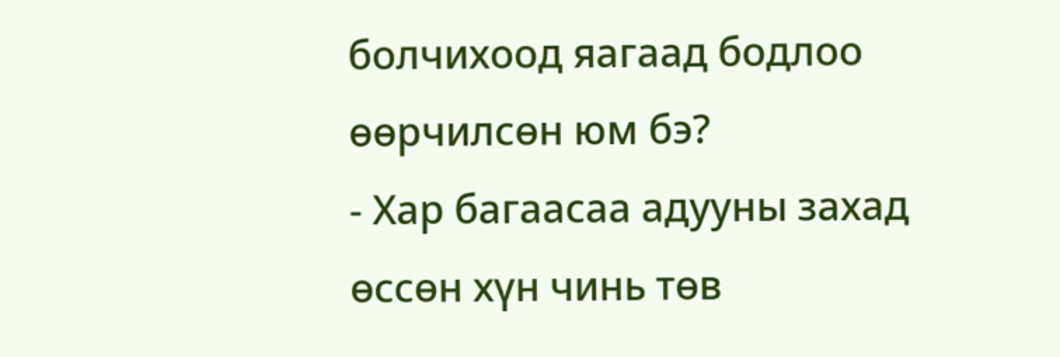болчихоод яагаад бодлоо өөрчилсөн юм бэ?
- Хар багаасаа адууны захад өссөн хүн чинь төв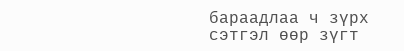бараадлаа ч зүрх сэтгэл өөр зүгт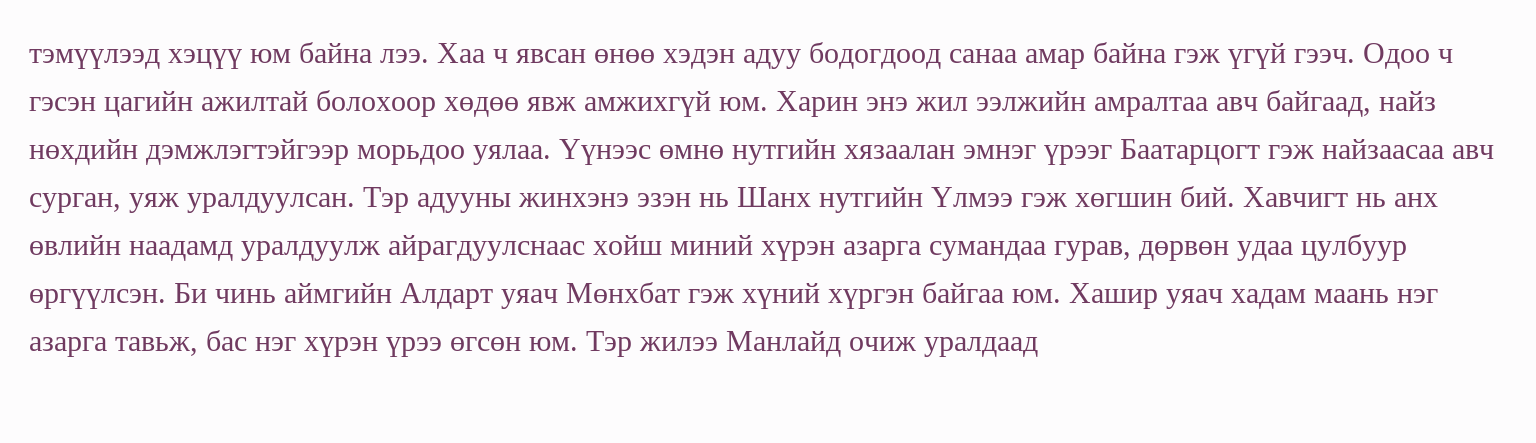тэмүүлээд хэцүү юм байна лээ. Хаа ч явсан өнөө хэдэн адуу бодогдоод санаа амар байна гэж үгүй гээч. Одоо ч гэсэн цагийн ажилтай болохоор хөдөө явж амжихгүй юм. Харин энэ жил ээлжийн амралтаа авч байгаад, найз нөхдийн дэмжлэгтэйгээр морьдоо уялаа. Үүнээс өмнө нутгийн хязаалан эмнэг үрээг Баатарцогт гэж найзаасаа авч сурган, уяж уралдуулсан. Тэр адууны жинхэнэ эзэн нь Шанх нутгийн Үлмээ гэж хөгшин бий. Хавчигт нь анх өвлийн наадамд уралдуулж айрагдуулснаас хойш миний хүрэн азарга сумандаа гурав, дөрвөн удаа цулбуур өргүүлсэн. Би чинь аймгийн Алдарт уяач Мөнхбат гэж хүний хүргэн байгаа юм. Хашир уяач хадам маань нэг азарга тавьж, бас нэг хүрэн үрээ өгсөн юм. Тэр жилээ Манлайд очиж уралдаад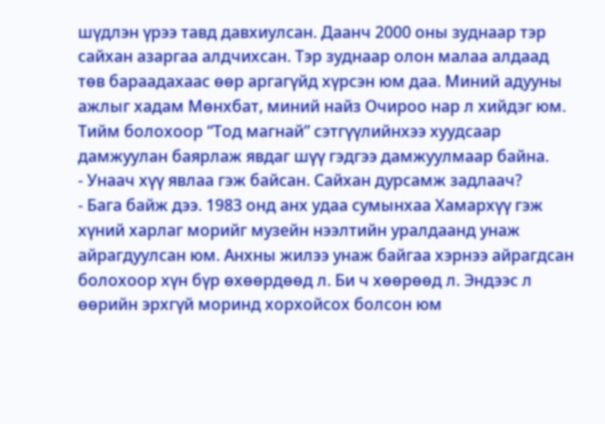шүдлэн үрээ тавд давхиулсан. Даанч 2000 оны зуднаар тэр сайхан азаргаа алдчихсан. Тэр зуднаар олон малаа алдаад төв бараадахаас өөр аргагүйд хүрсэн юм даа. Миний адууны ажлыг хадам Мөнхбат, миний найз Очироо нар л хийдэг юм. Тийм болохоор “Тод магнай” сэтгүүлийнхээ хуудсаар дамжуулан баярлаж явдаг шүү гэдгээ дамжуулмаар байна.
- Унаач хүү явлаа гэж байсан. Сайхан дурсамж задлаач?
- Бага байж дээ. 1983 онд анх удаа сумынхаа Хамархүү гэж хүний харлаг морийг музейн нээлтийн уралдаанд унаж айрагдуулсан юм. Анхны жилээ унаж байгаа хэрнээ айрагдсан болохоор хүн бүр өхөөрдөөд л. Би ч хөөрөөд л. Эндээс л өөрийн эрхгүй моринд хорхойсох болсон юм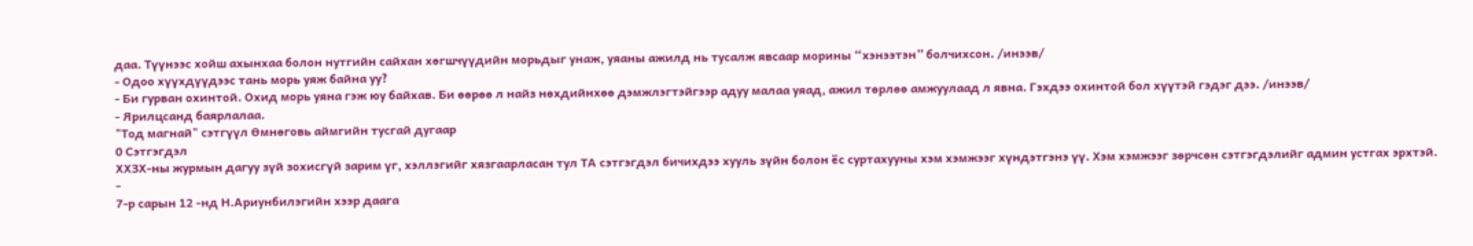даа. Түүнээс хойш ахынхаа болон нутгийн сайхан хөгшчүүдийн морьдыг унаж, уяаны ажилд нь тусалж явсаар морины “хэнээтэн” болчихсон. /инээв/
- Одоо хүүхдүүдээс тань морь уяж байна уу?
- Би гурван охинтой. Охид морь уяна гэж юу байхав. Би өөрөө л найз нөхдийнхөө дэмжлэгтэйгээр адуу малаа уяад, ажил төрлөө амжуулаад л явна. Гэхдээ охинтой бол хүүтэй гэдэг дээ. /инээв/
- Ярилцсанд баярлалаа.
"Тод магнай" сэтгүүл Өмнөговь аймгийн тусгай дугаар
0 Сэтгэгдэл
ХХЗХ-ны журмын дагуу зүй зохисгүй зарим үг, хэллэгийг хязгаарласан тул ТА сэтгэгдэл бичихдээ хууль зүйн болон ёс суртахууны хэм хэмжээг хүндэтгэнэ үү. Хэм хэмжээг зөрчсөн сэтгэгдэлийг админ устгах эрхтэй.
-
7-р сарын 12 -нд Н.Ариунбилэгийн хээр даага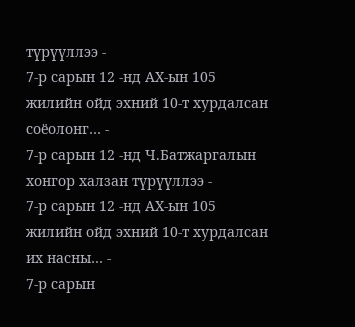түрүүллээ -
7-р сарын 12 -нд АХ-ын 105 жилийн ойд эхний 10-т хурдалсан соёолонг… -
7-р сарын 12 -нд Ч.Батжаргалын хонгор халзан түрүүллээ -
7-р сарын 12 -нд АХ-ын 105 жилийн ойд эхний 10-т хурдалсан их насны… -
7-р сарын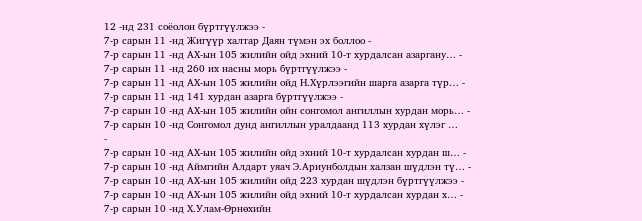12 -нд 231 соёолон бүртгүүлжээ -
7-р сарын 11 -нд Жигүүр халтар Даян түмэн эх боллоо -
7-р сарын 11 -нд АХ-ын 105 жилийн ойд эхний 10-т хурдалсан азаргану… -
7-р сарын 11 -нд 260 их насны морь бүртгүүлжээ -
7-р сарын 11 -нд АХ-ын 105 жилийн ойд Н.Хүрлээгийн шарга азарга түр… -
7-р сарын 11 -нд 141 хурдан азарга бүртгүүлжээ -
7-р сарын 10 -нд АХ-ын 105 жилийн ойн сонгомол ангиллын хурдан морь… -
7-р сарын 10 -нд Сонгомол дунд ангиллын уралдаанд 113 хурдан хүлэг …
-
7-р сарын 10 -нд АХ-ын 105 жилийн ойд эхний 10-т хурдалсан хурдан ш… -
7-р сарын 10 -нд Аймгийн Алдарт уяач Э.Ариунболдын халзан шүдлэн тү… -
7-р сарын 10 -нд АХ-ын 105 жилийн ойд 223 хурдан шүдлэн бүртгүүлжээ -
7-р сарын 10 -нд АХ-ын 105 жилийн ойд эхний 10-т хурдалсан хурдан х… -
7-р сарын 10 -нд Х.Улам-Өрнөхийн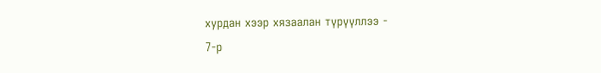хурдан хээр хязаалан түрүүллээ -
7-р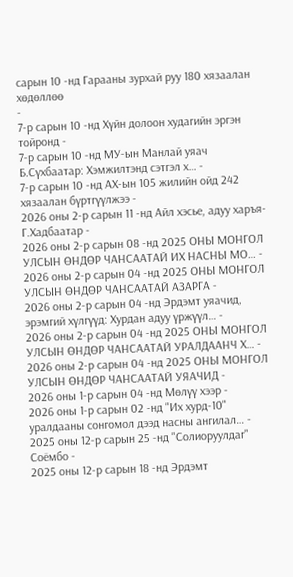сарын 10 -нд Гарааны зурхай руу 180 хязаалан хөдөллөө
-
7-р сарын 10 -нд Хүйн долоон худагийн эргэн тойронд -
7-р сарын 10 -нд МУ-ын Манлай уяач Б.Сүхбаатар: Хэмжилтэнд сэтгэл х… -
7-р сарын 10 -нд АХ-ын 105 жилийн ойд 242 хязаалан бүртгүүлжээ -
2026 оны 2-р сарын 11 -нд Айл хэсье, адуу харъя-Г.Хадбаатар -
2026 оны 2-р сарын 08 -нд 2025 ОНЫ МОНГОЛ УЛСЫН ӨНДӨР ЧАНСААТАЙ ИХ НАСНЫ МО… -
2026 оны 2-р сарын 04 -нд 2025 ОНЫ МОНГОЛ УЛСЫН ӨНДӨР ЧАНСААТАЙ АЗАРГА -
2026 оны 2-р сарын 04 -нд Эрдэмт уяачид, эрэмгий хүлгүүд: Хурдан адуу үржүүл… -
2026 оны 2-р сарын 04 -нд 2025 ОНЫ МОНГОЛ УЛСЫН ӨНДӨР ЧАНСААТАЙ УРАЛДААНЧ Х… -
2026 оны 2-р сарын 04 -нд 2025 ОНЫ МОНГОЛ УЛСЫН ӨНДӨР ЧАНСААТАЙ УЯАЧИД -
2026 оны 1-р сарын 04 -нд Мөлүү хээр -
2026 оны 1-р сарын 02 -нд "Их хурд-10" уралдааны сонгомол дээд насны ангилал… -
2025 оны 12-р сарын 25 -нд "Солиоруулдаг" Соёмбо -
2025 оны 12-р сарын 18 -нд Эрдэмт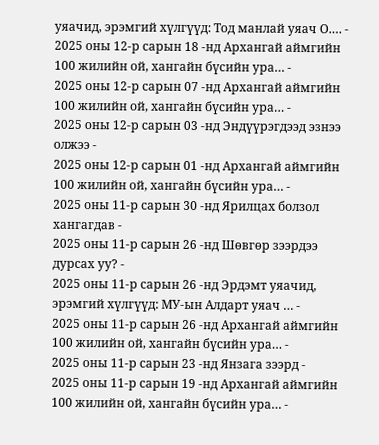уяачид, эрэмгий хүлгүүд: Тод манлай уяач О.… -
2025 оны 12-р сарын 18 -нд Архангай аймгийн 100 жилийн ой, хангайн бүсийн ура… -
2025 оны 12-р сарын 07 -нд Архангай аймгийн 100 жилийн ой, хангайн бүсийн ура… -
2025 оны 12-р сарын 03 -нд Эндүүрэгдээд эзнээ олжээ -
2025 оны 12-р сарын 01 -нд Архангай аймгийн 100 жилийн ой, хангайн бүсийн ура… -
2025 оны 11-р сарын 30 -нд Ярилцах болзол хангагдав -
2025 оны 11-р сарын 26 -нд Шөвгөр зээрдээ дурсах уу? -
2025 оны 11-р сарын 26 -нд Эрдэмт уяачид, эрэмгий хүлгүүд: МУ-ын Алдарт уяач … -
2025 оны 11-р сарын 26 -нд Архангай аймгийн 100 жилийн ой, хангайн бүсийн ура… -
2025 оны 11-р сарын 23 -нд Янзага зээрд -
2025 оны 11-р сарын 19 -нд Архангай аймгийн 100 жилийн ой, хангайн бүсийн ура… -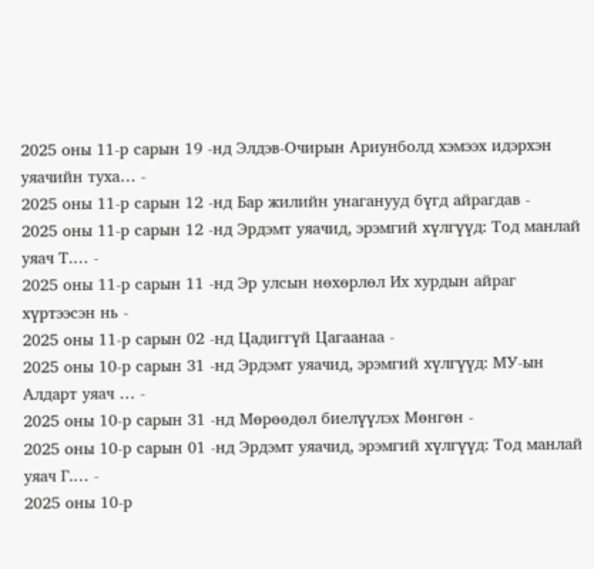2025 оны 11-р сарын 19 -нд Элдэв-Очирын Ариунболд хэмээх идэрхэн уяачийн туха… -
2025 оны 11-р сарын 12 -нд Бар жилийн унаганууд бүгд айрагдав -
2025 оны 11-р сарын 12 -нд Эрдэмт уяачид, эрэмгий хүлгүүд: Тод манлай уяач Т.… -
2025 оны 11-р сарын 11 -нд Эр улсын нөхөрлөл Их хурдын айраг хүртээсэн нь -
2025 оны 11-р сарын 02 -нд Цадиггүй Цагаанаа -
2025 оны 10-р сарын 31 -нд Эрдэмт уяачид, эрэмгий хүлгүүд: МУ-ын Алдарт уяач … -
2025 оны 10-р сарын 31 -нд Мөрөөдөл биелүүлэх Мөнгөн -
2025 оны 10-р сарын 01 -нд Эрдэмт уяачид, эрэмгий хүлгүүд: Тод манлай уяач Г.… -
2025 оны 10-р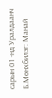сарын 01 -нд Уралдаанч Б.Мөнхбилэг: Манай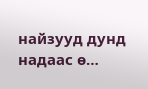найзууд дунд надаас ө…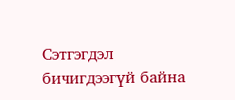Сэтгэгдэл бичигдээгүй байна